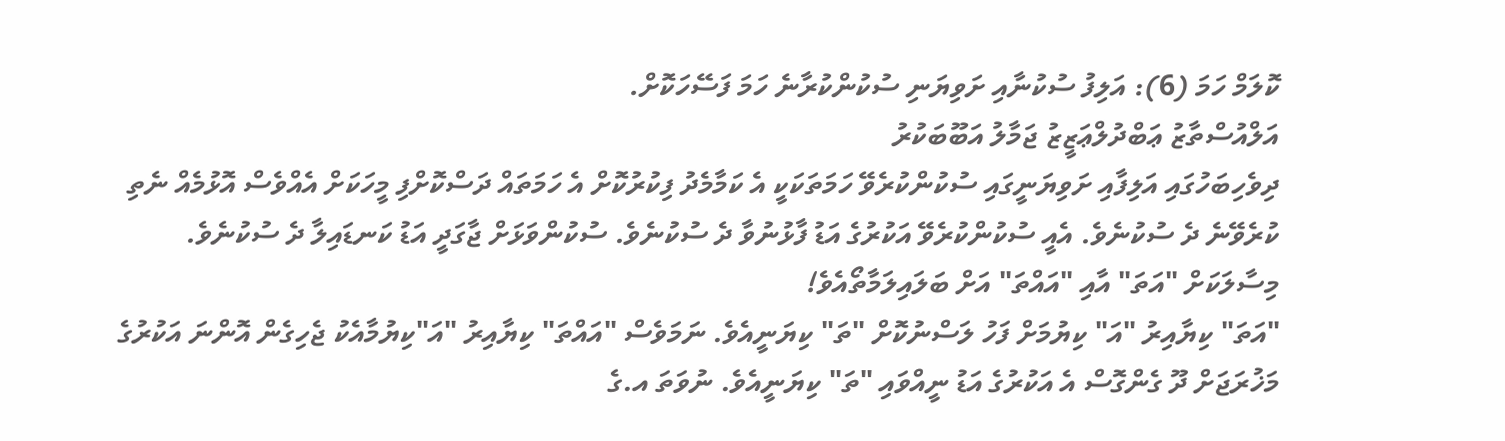ކޮލަމް ހަމަ (6): އަލިފު ސުކުނާއި ށަވިޔަނި ސުކުންކުރާނެ ހަމަ ފަސޭހަކޮށް.
އަލްއުސްތާޒު ޢަބްދުލްޢަޒީޒު ޖަމާލު އަބޫބަކުރު
ދިވެހިބަހުގައި އަލިފާއި ށަވިޔަނީގައި ސުކުންކުރެވޭ ހަމަތަކަކީ އެ ކަމާމެދު ފިކުރުކޮށް އެ ހަމަތައް ދަސްކޮށްފި މީހަކަށް އެއްވެސް އޮޅުމެއް ނެތި ކުރެވޭނެ ދެ ސުކުނެވެ. އެއީ ސުކުންކުރެވޭ އަކުރުގެ އަޑު ފާޅުނުވާ ދެ ސުކުނެވެ. ސުކުންވަޅަށް ޖާގަދީ އަޑު ކަނޑައިލާ ދެ ސުކުނެވެ. މިސާލަކަށް "އަތަ" އާއި "އައްތަ" އަށް ބަލައިލަމާތޯއެވެ!
"އަތަ" ކިޔާއިރު "އަ" ކިޔުމަށް ފަހު ލަސްނުކޮށް "ތަ" ކިޔަނީއެވެ. ނަމަވެސް "އައްތަ" ކިޔާއިރު "އަ"ކިޔުމާއެކު ޖެހިގެން އޮންނަ އަކުރުގެ މަޚުރަޖަށް ދޫ ގެންގޮސް އެ އަކުރުގެ އަޑު ނީއްވައި "ތަ" ކިޔަނީއެވެ. ނުވަތަ އ.ގެ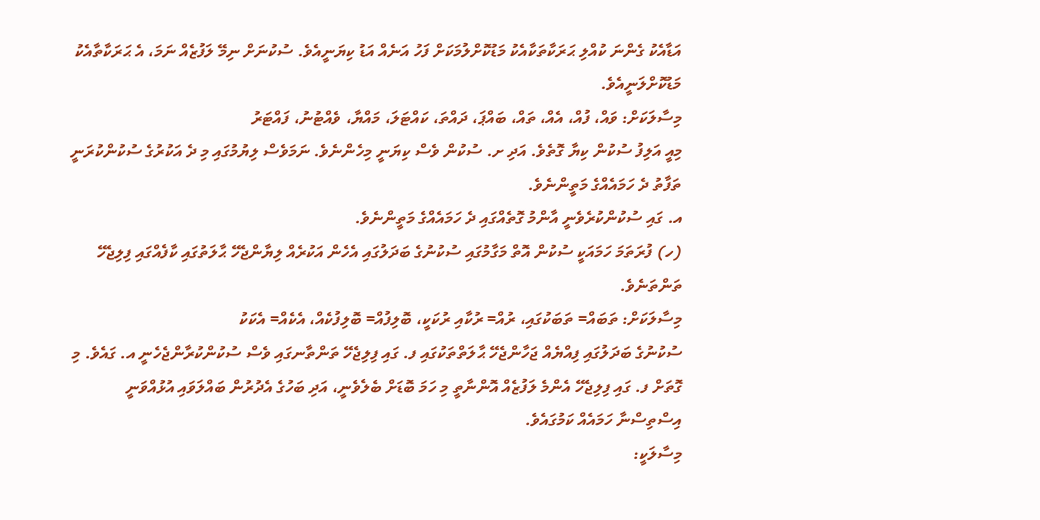އަޑާއެކު ގެންނަ ކުއްލި ޙަރަކާތަކާއެކު މަޑުކޮށްލުމަކަށް ފަހު އަނެއް އަޑު ކިޔަނީއެވެ. ސުކުނަށް ނިމޭ ލަފުޒެއް ނަމަ، އެ ޙަރަކާތާއެކު މަޑުކޮށްލަނީއެވެ.
މިސާލަކަށް: ވައް، ފުއް، އެއް، ތައް، ބައްޕަ، ދައްތަ، ކައްޓަލަ، މައްޔާ، ވެއްޓުނު، ފައްޓަރު
މިއީ އަލިފު ސުކުން ކިޔާ ގޮތެވެ. އަދި ށ. ސުކުން ވެސް ކިޔަނީ މިހެންނެވެ. ނަމަވެސް ލިޔުމުގައި މި ދެ އަކުރުގެ ސުކުންކުރަނީ ތަފާތު ދެ ހަމައެއްގެ މަތީންނެވެ.
އ. ގައި ސުކުންކުރެވެނީ އާންމު ގޮތެއްގައި ދެ ހަމައެއްގެ މަތީންނެވެ.
(ހ) ފުރަތަމަ ހަމައަކީ ސުކުން އޮތް މަގާމުގައި ސުކުނުގެ ބަދަލުގައި އެހެން އަކުރެއް ލިޔާންޖެހޭ ޙާލަތުގައި ކާފެއްގައި ފިލިޖެހޭ ތަންތަނެވެ.
މިސާލަކަށް: ތަބައް= ތަބަކުގައި، ރުއް= ރުކާއި ރުކަކީ، ބޮލިފުއް= ބޮލިފުކެއް، އެކެއް= އެކަކު
ސުކުނުގެ ބަދަލުގައި ފިއްޔެއް ޖަހާންޖެހޭ ޙާލަތްތަކުގައި ފ. ގައި ފިލިޖެހޭ ތަންތާނގައި ވެސް ސުކުންކުރާންޖެހެނީ އ. ގައެވެ. މި ގޮތަށް ފ. ގައި ފިލިޖެހޭ އެންމެ ލަފުޒެއް އޮންނާތީ މި ހަމަ ބޮޑަށް ބެލެވެނީ، އަދި ބަހުގެ އެދުރުން ބައްލަވައި އުޅުއްވަނީ އިސްތިސްނާ ހަމައެއް ކަމުގައެވެ.
މިސާލަކީ: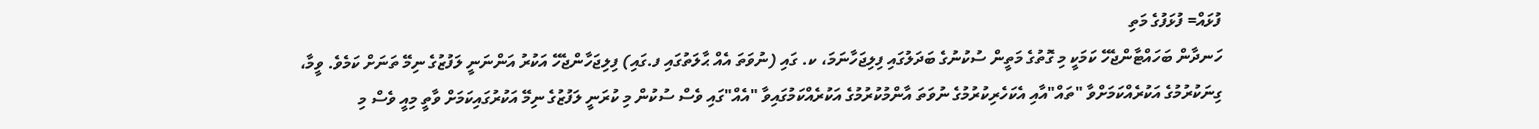ފުޅައް= ފުޅަފުގެ މަތި
ހަނދާން ބަހައްޓާންޖެހޭ ކަމަކީ މި ގޮތުގެ މަތީން ސުކުނުގެ ބަދަލުގައި ފިލިޖަހާނަމަ، ކ. ގައި (ނުވަތަ އެއް ޙާލަތުގައި ފ.ގައި) ފިލިޖަހާންޖެހޭ އަކުރު އަންނަނީ ލަފުޒުގެ ނިމޭ ތަނަށް ކަމެވެ. ވީމާ، ގިނަކުރުމުގެ އަކުރެއްކަމަށްވާ "ތައް"އާއި އެކަހެރިކުރުމުގެ ނުވަތަ އާންމުކުރުމުގެ އަކުރެއްކަމުގައިވާ "އެއް"ގައި ވެސް ސުކުން މި ކުރަނީ ލަފުޒުގެ ނިމޭ އަކުރުގައިކަމަށް ވާތީ މިއީ ވެސް މި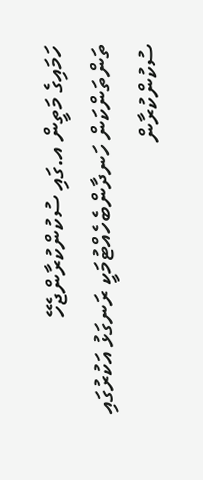ހަމައިގެ މަތީން އ.ގައި ސުކުންކުރާންޖެހޭ ތަންތަންކަން ހަނދާންބެހެއްޓުމަކީ ރަނގަޅު އަކުރުގައި ސުކުންކުރާން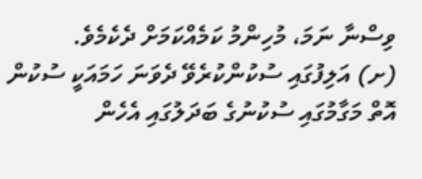ވިސްނާ ނަމަ، މުހިންމު ކަމެއްކަމަށް ދެކެމެވެ.
(ށ) އަލިފުގައި ސުކުންކުރެވޭ ދެވަނަ ހަމައަކީ ސުކުން އޮތް މަގާމުގައި ސުކުނުގެ ބަދަލުގައި އެހެން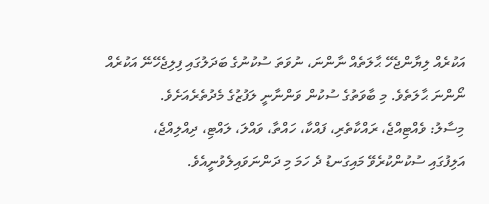އަކުރެއް ލިޔާންޖެހޭ ޙާލަތެއް ނާންނަ، ނުވަތަ ސުކުނުގެ ބަދަލުގައި ފިލިޖެހޭނޭ އަކުރެއް ނޯންނަ ޙާލަތެވެ. މި ބާވަތުގެ ސުކުން ވަންނާނީ ލަފުޒުގެ މެދުތެރެއަށެވެ.
މިސާލު: ވެއްޓިއްޖެ، ރައްކާތެރި، ފައްކާ، ހައްތާ، ވައްލަ، ލައްޓި، ދިއްލިއްޖެ،
އަލިފުގައި ސުކުންކުރެވޭ މައިގަނޑު ދެ ހަމަ މި ދަންނަވައިލެވުނީއެވެ.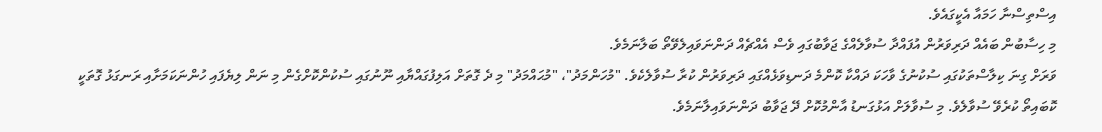އިސްތިސްނާ ހަމައާ އެކީގައެވެ.
މި ހިސާބުން ބައެއް ދަރިވަރުން އުފައްދާ ސުވާލެއްގެ ޖަވާބުގައި ވެސް އެއްޗެއް ދަންނަވައިލެވޭތޯ ބަލާނަމެވެ.
ވަރަށް ގިނަ ކިލާސްތަކުގައި ސުކުނުގެ ވާހަކަ ދައްކާ ކޮންމެ ދަނޑިވަޅެއްގައި ދަރިވަރުން ކުރާ ސުވާލެކެވެ. "މުހަންމަދު"، "މުޙައްމަދު" މި ދެ ގޮތަށް އަލިފުގައްޔާއި ނޫނުގައި ސުކުންކޮށްގެން މި ނަން ލިޔެފައި ހުންނަކަމަށާއި ރަނގަޅު ގޮތަކީ ކޮބައިތޯ ކުރެވޭ ސުވާލެވެ. މި ސުވާލަށް އަޅުގަނޑު އާންމުކޮށް ދޭ ޖަވާބު ދަންނަވައިލާނަމެވެ.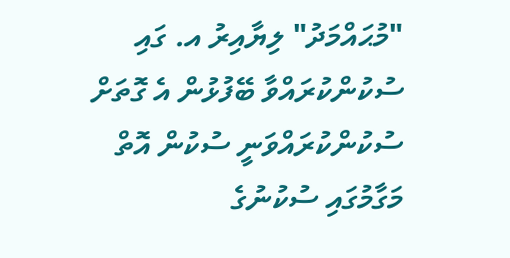"މުޙައްމަދު" ލިޔާއިރު އ. ގައި ސުކުންކުރައްވާ ބޭފުޅުން އެ ގޮތަށް ސުކުންކުރައްވަނީ ސުކުން އޮތް މަގާމުގައި ސުކުނުގެ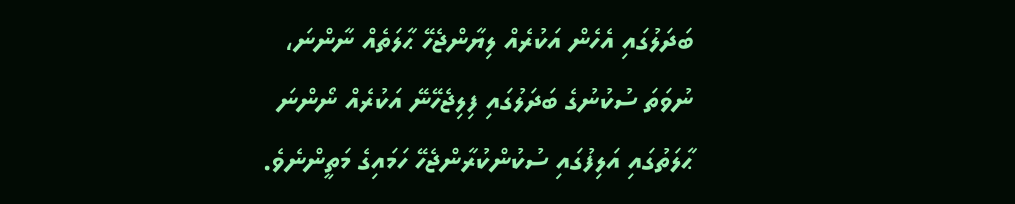ބަދަލުގައި އެހެން އަކުރެއް ލިޔާންޖެހޭ ޙާލަތެއް ނާންނަ، ނުވަތަ ސުކުނުގެ ބަދަލުގައި ފިލިޖެހޭނޭ އަކުރެއް ނޯންނަ ޙާލަތުގައި އަލިފުގައި ސުކުންކުރާންޖެހޭ ހަމައިގެ މަތީންނެވެ.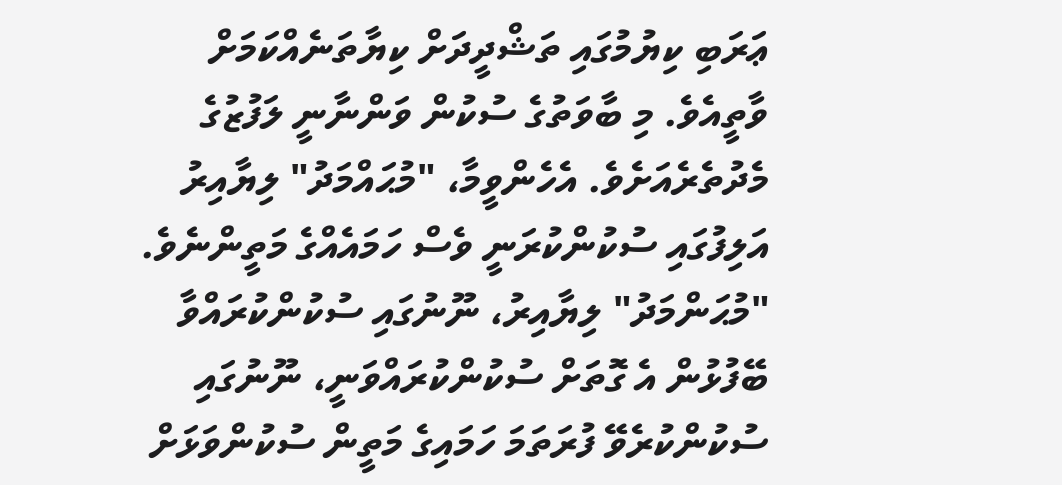ޢަރަބި ކިޔުމުގައި ތަޝްދީދަށް ކިޔާތަނެއްކަމަށް ވާތީއެވެ. މި ބާވަތުގެ ސުކުން ވަންނާނީ ލަފުޒުގެ މެދުތެރެއަށެވެ. އެހެންވީމާ، "މުޙައްމަދު" ލިޔާއިރު އަލިފުގައި ސުކުންކުރަނީ ވެސް ހަމައެއްގެ މަތީންނެވެ.
"މުޙަންމަދު" ލިޔާއިރު، ނޫނުގައި ސުކުންކުރައްވާ ބޭފުޅުން އެ ގޮތަށް ސުކުންކުރައްވަނީ، ނޫނުގައި ސުކުންކުރެވޭ ފުރަތަމަ ހަމައިގެ މަތީން ސުކުންވަޅަށް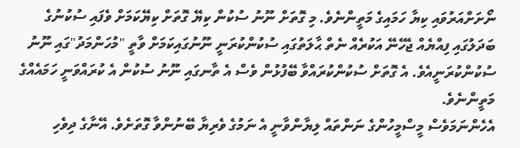ނޯށަށްއަރުވައި ކިޔާ ހަމައިގެ މަތީންނެވެ. މި ގޮތަށް ނޫނު ސުކުން ކިޔޭ ގޮތަށް ކިޔޭކަމަށް ވެފައި ސުކުނުގެ ބަދަލުގައި ފިއްޔެއް ޖެހޭނޭ އަކުރެއް ނެތް ޙާލަތުގައި ސުކުންކުރަނީ ނޫނުގައިކަމަށް ވާތީ "މުހަންމަދު"ގައި ނޫނު ސުކުންކުރަނީއެވެ. އެ ގޮތަށް ސުކުންކުރައްވާ ބޭފުޅުން ވެސް އެ ތާނގައި ނޫނު ސުކުން އެ ކުރައްވަނީ ހަމައެއްގެ މަތީންނެވެ.
އެހެންނަމަވެސް މީސްމީހުންގެ ނަންތައް ލިޔާންވާނީ އެ ނަމުގެ ވެރިޔާ ބޭނުންވާ ގޮތަށެވެ. އޭނާގެ ދިވެހި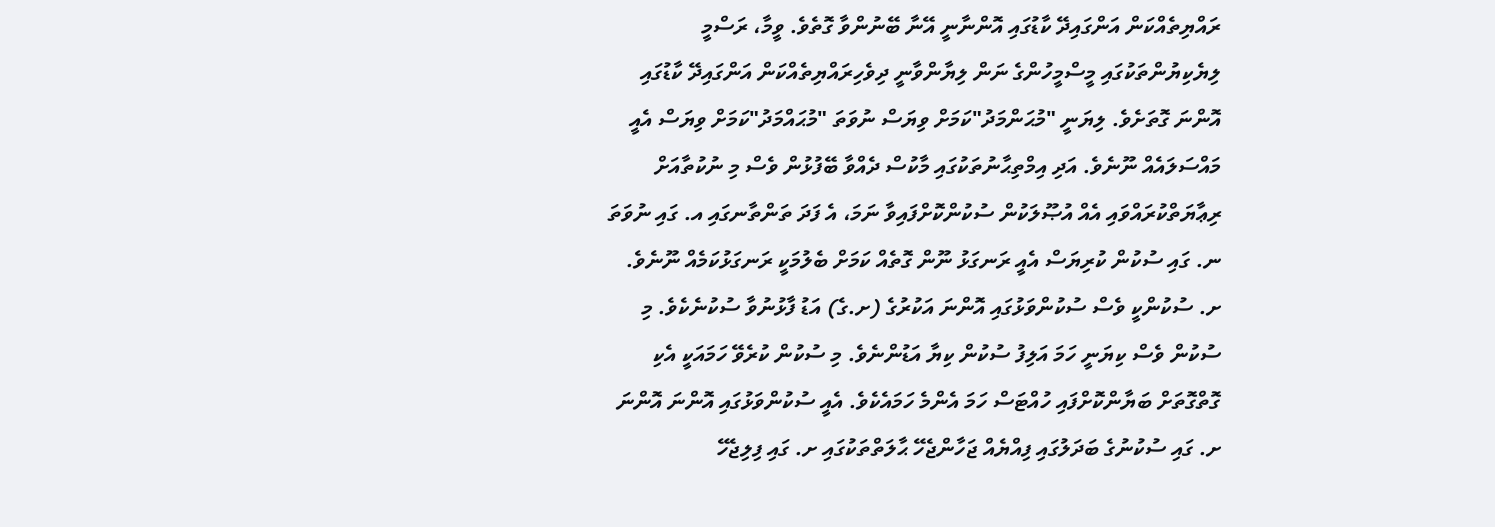ރައްޔިތެއްކަން އަންގައިދޭ ކާޑުގައި އޮންނާނީ އޭނާ ބޭނުންވާ ގޮތެވެ. ވީމާ، ރަސްމީ ލިޔެކިޔުންތަކުގައި މީސްމީހުންގެ ނަން ލިޔާންވާނީ ދިވެހިރައްޔިތެއްކަން އަންގައިދޭ ކާޑުގައި އޮންނަ ގޮތަށެވެ. ލިޔަނީ "މުޙަންމަދު"ކަމަށް ވިޔަސް ނުވަތަ "މުޙައްމަދު"ކަމަށް ވިޔަސް އެއީ މައްސަލައެއް ނޫނެވެ. އަދި އިމްތިޙާނުތަކުގައި މާކުސް ދެއްވާ ބޭފުޅުން ވެސް މި ނުކުތާއަށް ރިޢާޔަތްކުރައްވައި އެއް އުޞޫލަކުން ސުކުންކޮށްފައިވާ ނަމަ، އެ ފަދަ ތަންތާނގައި އ. ގައި ނުވަތަ ނ. ގައި ސުކުން ކުރިޔަސް އެއީ ރަނގަޅު ނޫން ގޮތެއް ކަމަށް ބެލުމަކީ ރަނގަޅުކަމެއް ނޫނެވެ.
ށ. ސުކުންކީ ވެސް ސުކުންވަޅުގައި އޮންނަ އަކުރުގެ (ށ.ގެ) އަޑު ފާޅުނުވާ ސުކުނެކެވެ. މި ސުކުން ވެސް ކިޔަނީ ހަމަ އަލިފު ސުކުން ކިޔާ އަޑުންނެވެ. މި ސުކުން ކުރެވޭ ހަމައަކީ އެކި ގޮތްގޮތަށް ބަޔާންކޮށްފައި ހުއްޓަސް ހަމަ އެންމެ ހަމައެކެވެ. އެއީ ސުކުންވަޅުގައި އޮންނަ އޮންނަ ށ. ގައި ސުކުނުގެ ބަދަލުގައި ފިއްޔެއް ޖަހާންޖެހޭ ޙާލަތްތަކުގައި ށ. ގައި ފިލިޖެހޭ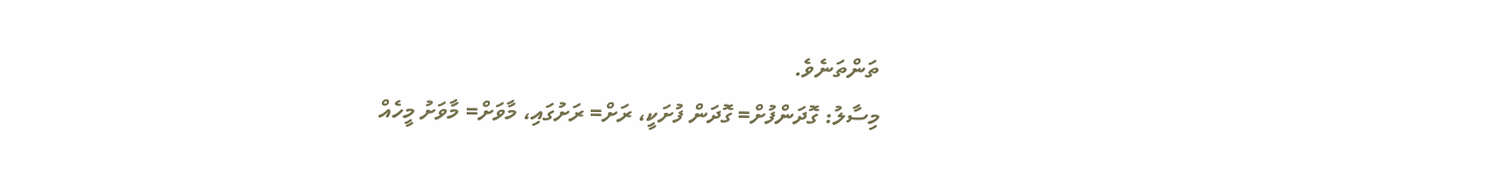ތަންތަނެވެ.
މިސާލު: ގޮދަންފުށް= ގޮދަން ފުށަކީ، ރަށް= ރަށުގައި، މާވަށް= މާވަށު މީހެއް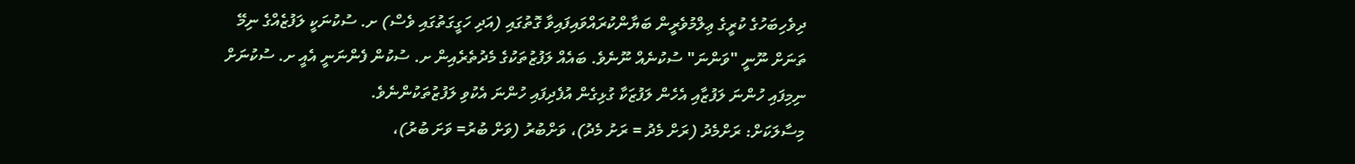ދިވެހިބަހުގެ ކުރީގެ ޢިލްމުވެރީން ބަޔާންކުރައްވައިފައިވާ ގޮތުގައި (އަދި ހަގީގަތުގައި ވެސް) ށ. ސުކުނަކީ ލަފުޒެއްގެ ނިމޭ ތަނަށް ނޫނީ "ވަންނަ" ސުކުނެއް ނޫނެވެ. ބައެއް ލަފުޒުތަކުގެ މެދުތެރެއިން ށ. ސުކުން ފެންނަނީ އެއީ ށ. ސުކުނަށް ނިމިފައި ހުންނަ ލަފުޒާއި އެހެން ލަފުޒަކާ ގުޅިގެން އުފެދިފައި ހުންނަ އެކުވި ލަފުޒުތަކުންނެވެ.
މިސާލަކަށް: ރަށްމެދު (ރަށް މެދު = ރަށު މެދު)، ވަށްބުރު (ވަށް ބުރު= ވަށަ ބުރު)،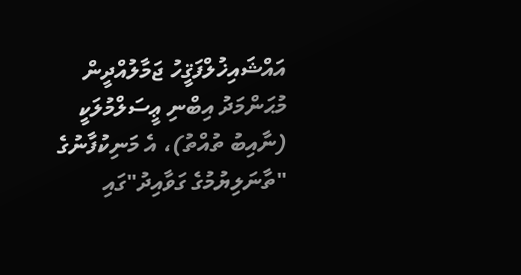އައްޝައިޚުލްފަޤީހު ޖަމާލުއްދީން މުޙަންމަދު އިބްނި ޢީސަލްމުލަކީ (ނާއިބު ތުއްތު)، އެ މަނިކުފާނުގެ "ތާނަލިޔުމުގެ ގަވާއިދު"ގައި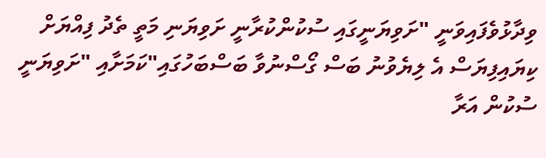ވިދާޅުވެފައިވަނީ "ށަވިޔަނީގައި ސުކުންކުރާނީ ށަވިޔަނި މަތީ ތެދު ފިއްޔަށް ކިޔައިފިޔަސް އެ ލިޔެވުނު ބަސް ގޯސްނުވާ ބަސްބަހުގައި"ކަމަށާއި "ށަވިޔަނީ ސުކުން އަރާ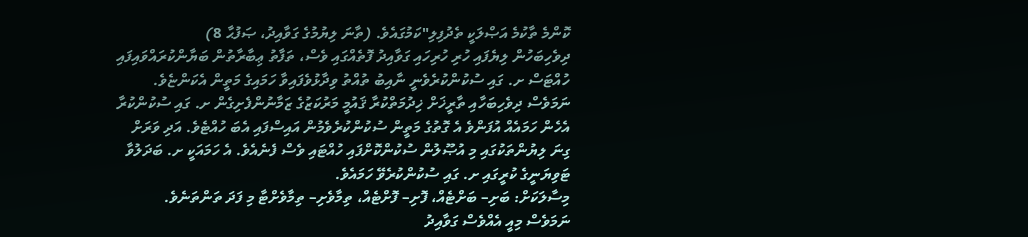ކޮންމެ ތާކުމެ އަޞްލަކީ ތެދުފިލި"ކަމުގައެވެ. (ތާނަ ލިޔުމުގެ ގަވާއިދު، ޞަފުޙާ 8)
ދިވެހިބަހުން ލިޔެފައި ހުރި ހުރިހައި ގަވާއިދު ފޮތެއްގައި ވެސް، ތަފާތު ޢިބާރާތުން ބަޔާންކުރައްވައިފައި ހުއްޓަސް ށ. ގައި ސުކުންކުރެވެނީ ނާއިބު ތުއްތު ވިދާޅުވެފައިވާ ހަމައިގެ މަތީން އެކަންޏެވެ. ނަމަވެސް ދިވެހިބަހާއި ތާރީޚަށް ޚިދުމަތްކުރާ ޤައުމީ މަރުކަޒުގެ ޒަމާނުންފެށިގެން ށ. ގައި ސުކުންކުރާ އެހެން ހަމައެއް އުފަންވެ އެ ގޮތުގެ މަތީން ސުކުންކުރެވެމުން އައިސްފައި އެބަ ހުއްޓެވެ. އަދި ވަރަށް ގިނަ ލިޔުންތަކުގައި މި އުޞޫލުން ސުކުންކޮށްފައި ހުއްޓައި ވެސް ފެނެއެވެ. އެ ހަމައަކީ ށ. ބަދަލުވާ ޓަވިޔަނީގެ ކުރީގައި ށ. ގައި ސުކުންކުރެވޭ ހަމައެވެ.
މިސާލަކަށް: ބަށި– ބަށްޓެއް، ފޮށި– ފޮށްޓެއް، ތިމާވެށި– ތިމާވެށްޓާ މި ފަދަ ތަންތަނެވެ.
ނަމަވެސް މިއީ އެއްވެސް ގަވާއިދު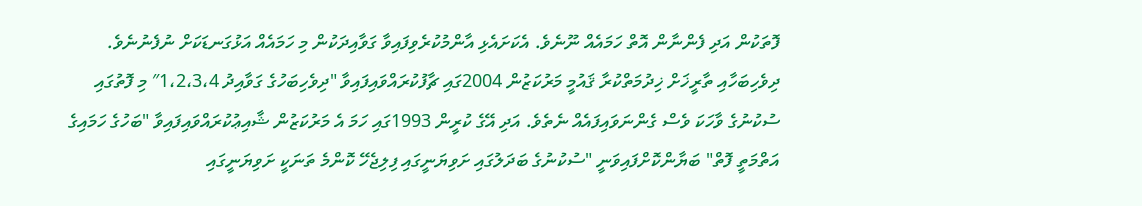ފޮތަކުން އަދި ފެންނާން އޮތް ހަމައެއް ނޫނެވެ. އެކަށައެޅި އާންމުކުރެވިފައިވާ ގަވާއިދަކުން މި ހަމައެއް އަޅުގަނޑަކަށް ނުފެނުނެވެ. ދިވެހިބަހާއި ތާރީޚަށް ޚިދުމަތްކުރާ ޤައުމީ މަރުކަޒުން 2004ގައި ޗާފުކުރައްވައިފައިވާ "ދިވެހިބަހުގެ ގަވާއިދު 1،2،3،4″ މި ފޮތުގައި ސުކުނުގެ ވާހަކަ ވެސް ގެންނަވައިފައެއް ނެތެވެ. އަދި އޭގެ ކުރީން 1993ގައި ހަމަ އެ މަރުކަޒުން ޝާއިޢުކުރައްވައިފައިވާ "ބަހުގެ ހަމައިގެ އަތްމަތީ ފޮތް" ބަޔާންކޮށްފައިވަނީ "ސުކުނުގެ ބަދަލުގައި ށަވިޔަނީގައި ފިލިޖެހޭ ކޮންމެ ތަނަކީ ށަވިޔަނީގައި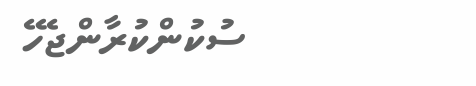ސުކުންކުރާންޖެހޭ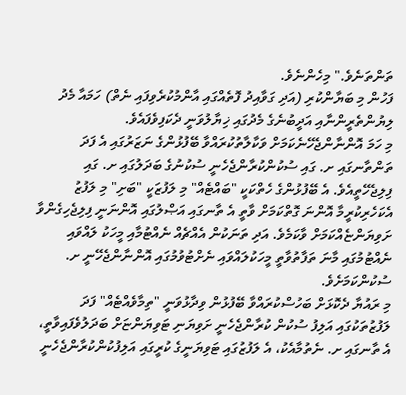ތަންތަނެވެ." މިހެންނެވެ.
ފަހުން މި ބަޔާންކުރި (އަދި ގަވާއިދު ފޮތެއްގައި އާންމުކުރެވިފައި ނެތް) ހަމައާ މެދު ލިޔުންތެރީންނާއި އަދީބުނެގެ މެދުގައި ޚިޔާލުވަނީ ދެކަފިވެފައެވެ.
މި ހަމަ އޮންނާންޖެހޭނެކަމަށް ވަކާލާތުކުރައްވާ ބޭފުޅުންގެ ނަޒަރުގައި އެ ފަދަ ތަންތާނގައި ށ. ގައި ސުކުންކުރާންޖެހެނީ ސުކުނުގެ ބަދަލުގައި ށ. ގައި ފިލިޖެހޭތީއެވެ. އެ ބޭފުޅުންގެ ހެތްކަކީ "ބައްޓެއް" މި ލަފުޒަކީ "ބަށި" މި ލަފުޒު އެކަހެރިކުރީމާ އޮންނަ ގޮތްކަމަށް ވާތީ އެ ތާނގައި އަޞްލުގައި އޮންނަނީ ފިލިޖެހިގެންވާ ށަވިޔަންޏެއްކަމަށް ވާކަމެވެ. އަދި ތަނަކުން އެއްޗެއް ނެއްޓުމާއި މީހަކު ލައްވައި ނެއްޓުމުގައި މާނަ ތަފާތުވާތީ މީހަކުލައްވައި ނެށްޓުވުމުގައި އޮންނާންޖެހޭނީ ށ. ސުކުންކަމަށެވެ.
މި ރައުޔާ ދެކޮޅަށް ބަހުސްކުރައްވާ ބޭފުޅުން ވިދާޅުވަނީ "ތިމާވެއްޓެއް" ފަދަ ލަފުޒުތަކުގައި އަލިފު ސުކުން ކުރާންޖެހެނީ ށަވިޔަނި ޓަވިޔަންޏަށް ބަދަލުވެފައިވާތީ، އެ ތާނގައި ށ. ނެތުމާއެކު، އެ ލަފުޒުގައި ޓަވިޔަނީގެ ކުރީގައި އަލިފުކުންކުރާންޖެހެނީ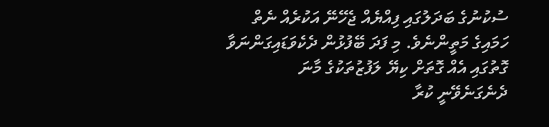ސުކުނުގެ ބަދަލުގައި ފިއްޔެއް ޖެހޭނޭ އަކުރެއް ނެތް ހަމައިގެ މަތީންނެވެ. މި ފަދަ ބޭފުޅުން ދެކެވަޑައިގަންނަވާ ގޮތުގައި އެއް ގޮތަށް ކިޔޭ ލަފުޒުތަކުގެ މާނަ ދެނެގަނެވޭނީ ކުރާ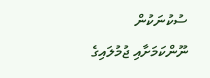ސުކުނަކުން ނޫންކަމަށާއި ޖުމުލައިގެ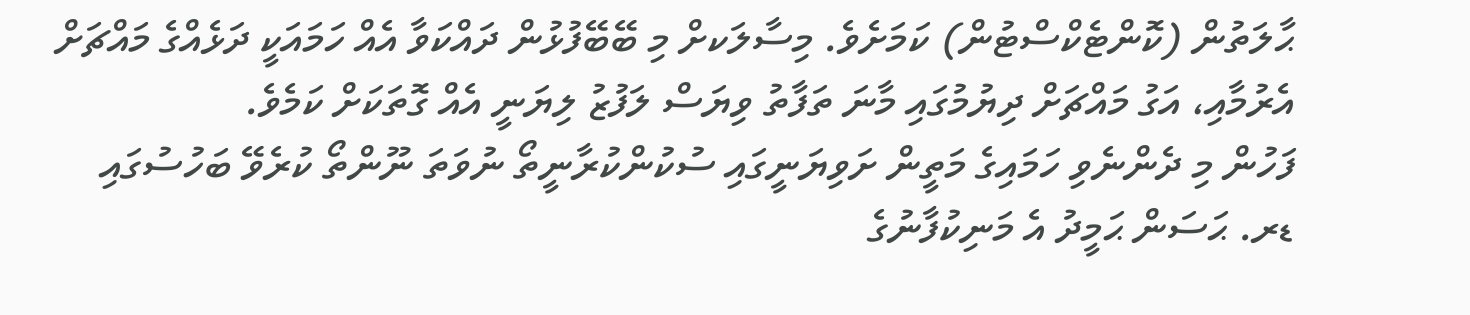ޙާލަތުން (ކޮންޓެކްސްޓުން) ކަމަށެވެ. މިސާލަކށް މި ބޭބޭފުޅުން ދައްކަވާ އެއް ހަމައަކީ ދަޅެއްގެ މައްޗަށް އެރުމާއި، އަގު މައްޗަށް ދިޔުމުގައި މާނަ ތަފާތު ވިޔަސް ލަފުޒު ލިޔަނީ އެއް ގޮތަކަށް ކަމެވެ.
ފަހުން މި ދެންނެވި ހަމައިގެ މަތީން ށަވިޔަނީގައި ސުކުންކުރާނީތޯ ނުވަތަ ނޫންތޯ ކުރެވޭ ބަހުސުގައި ޑރ. ޙަސަން ޙަމީދު އެ މަނިކުފާނުގެ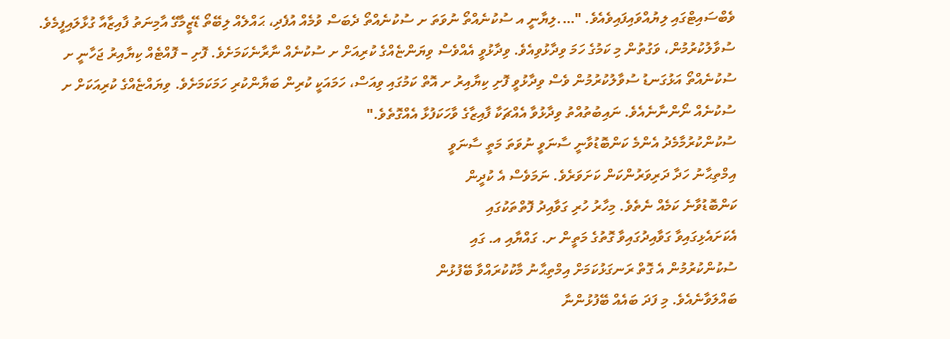ވެބްސައިޓްގައި ލިޔުއްވައިފައިވެއެވެ. "….ލިޔާނީ އ ސުކުނެއްތޯ ނުވަތަ ށ ސުކުނެއްތޯ ދެބަސް ވުމެއް އުފެދި، ޙައްލެއް ލިބޭތޯ ޑޭޒީމާގޭ އާމިނަތު ފާއިޒާއާ ގުޅާލައިފީމެވެ. ސުވާލުކުރުމުން، ވަގުތުން މި ކަމުގެ ހަމަ ވިދާޅުވިއެވެ. ވިދާޅުވީ އެއްވެސް ވިޔަންޏެއްގެ ކުރިއަށް ށ ސުކުނެއް ނާރާނެކަމަށެވެ. ފޮށި – ފޮއްޓެއް ކިޔާއިރު ޖަހާނީ ށ ސުކުނެއްތޯ އަޅުގަނޑު ސުވާލުކުރުމުން ވެސް ވިދާޅުވީ ފޮށި ކިޔާއިރު ށ އޮތް ކަމުގައި ވިއަސް، ހަމައަކީ ކުރިން ބަޔާންކުރި ހަމަކަމަށެވެ. ވިޔައްޏެއްގެ ކުރިއަކަށް ށ ސުކުނެއް ނޯންނާނެއެވެ. ނައިބުތުއްތު ވިދާޅުވާ އެއްޗަކާ ފާއިޒާގެ ވާހަކަފުޅާ އެއްގޮތެވެ."
ސުކުންކުރުމާމެދު އެންމެ ކަންބޮޑުވާނީ ސާނަވީ ނުވަތަ މަތީ ސާނަވީ
އިމްތިޙާނު ހަދާ ދަރިވަރުންކަން ކަށަވަރެވެ. ނަމަވެސް އެ ކުދީން
ކަންބޮޑުވާނެ ކަމެއް ނެތެވެ. މިހާރު ހުރި ގަވާއިދު ފޮތްތަކުގައި
އެކަށައެޅިގައިވާ ގަވާއިދުގައިވާ ގޮތުގެ މަތީން ށ. ގައްޔާއި އ. ގައި
ސުކުންކުރުމުން އެ ގޮތް ރަނގަޅުކަމަށް އިމްތިޙާނު މާކުކުރައްވާ ބޭފުޅުން
ބައްލަވާނެއެވެ. މި ފަދަ ބައެއް ބޭފުޅުންނާ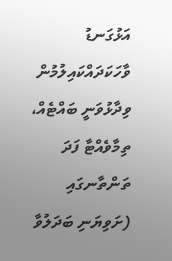އަޅުގަނޑު ވާހަކަދައްކައިލުމުން
ވިދާޅުވަނީ ބައްޓެއް، ތިމާވެއްޓާ ފަދަ ތަންތާނގައި (ށަވިޔަނި ބަދަލުވާ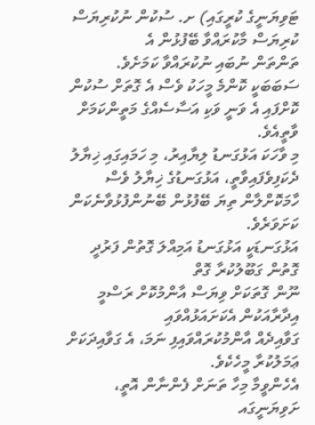ޓަވިޔަނީގެ ކުރީގައި) ށ. ސުކުން ނުކުރިޔަސް ކުރިޔަސް މާކުރައްވާ ބޭފުޅުން އެ
ތަންތަން ނުބައި ނުކުރައްވާ ކަމަށެވެ. ސަބަބަކީ ކޮންމެ މީހަކު ވެސް އެ ގޮތަށް ސުކުން ކޮށްފައި އެ ވަނީ ވަކި އަސާސެއްގެ މަތީންކަމަށް ވާތީއެވެ.
މި ވާހަކަ އަޅުގަނޑު ލިޔާއިރު، މި ހަމައިގައި ޚިޔާލު ދެކަފިވެފައިވާތީ، އަޅުގަނޑުގެ ޚިޔާލު ވެސް ހާމަކޮށްލާން ތިޔަ ބޭފުޅުން ބޭނުންފުޅުވާނެކަން ކަށަވަރެވެ.
އަޅުގަނޑަކީ އަޅުގަނޑު އަމިއްލަ ގޮތުން ފަރުދީ ގޮތުން ގަބޫލުކުރާ ގޮތް
ނޫން ގޮތަކަށް ވިޔަސް އާންމުކޮށް ރަސްމީ އިދާރާއަކުން އެކަށައަޅުއްވައި
ގަވާއިދެއް އާންމުކުރައްވައިފި ނަމަ، އެ ގަވާއިދަކަށް ޢަމަލުކުރާ މީހެކެވެ.
އެހެންވީމާ މިހާ ތަނަށް ފެންނާން އޮތީ، ށަވިޔަނީގައ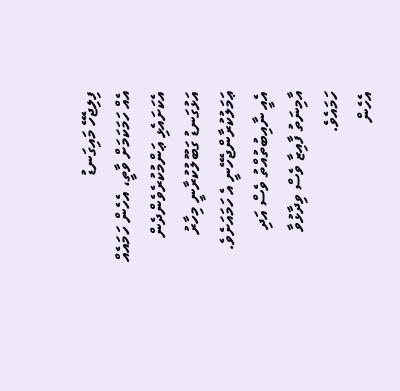ފިލިޖެހޭ މައިގަނޑު
އެއް ހަމަކަމަށް ވާތީ، އެހެން ހަމައެއް އެކަށައެޅި ޢަންމުކުރެވެންދެން
އަޅުގަނޑު ގަބޫލުކުރާނީ މިހާރު ޢަމަލުކުރާންޖެހޭނީ އެ ހަމައަށެވެ.
އެއީ ނާއިބުތުއްތު ވެސް އަދި އާމިނަތު ފާއިޒާ ވެސް ވިދާޅުވާ ހަމައެވެ.
އެހެން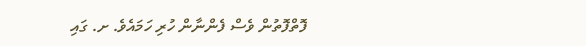ފޮތްފޮތުން ވެސް ފެންނާން ހުރި ހަމައެވެ. ށ. ގައި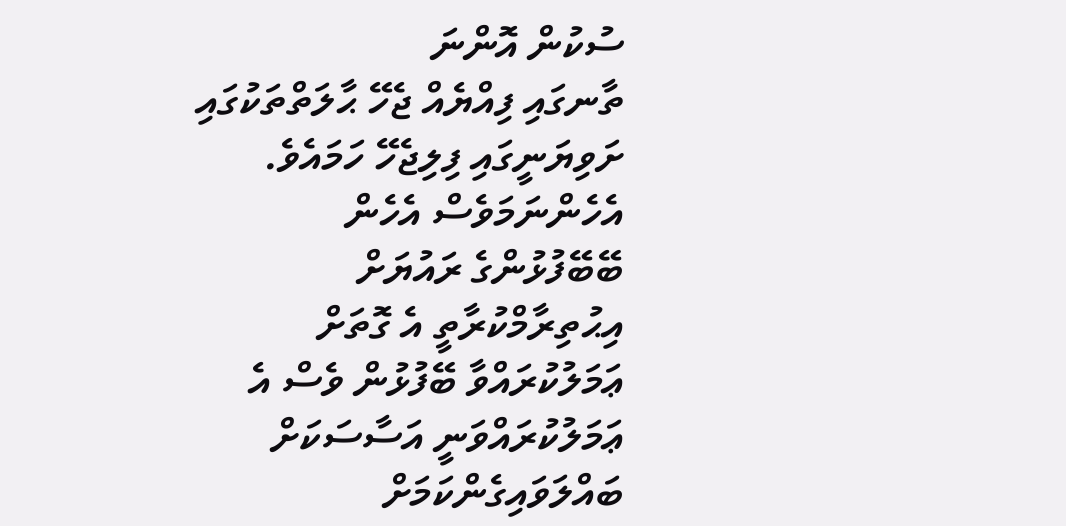ސުކުން އޮންނަ
ތާނގައި ފިއްޔެއް ޖެހޭ ޙާލަތްތަކުގައި ށަވިޔަނީގައި ފިލިޖެހޭ ހަމައެވެ.
އެހެންނަމަވެސް އެހެން ބޭބޭފުޅުންގެ ރައުޔަށް އިޙުތިރާމްކުރާތީ އެ ގޮތަށް ޢަމަލުކުރައްވާ ބޭފުޅުން ވެސް އެ ޢަމަލުކުރައްވަނީ އަސާސަކަށް ބައްލަވައިގެންކަމަށް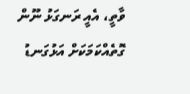ވާތީ، އެއީ ރަނގަޅު ނޫން ގޮތެއްކަމަކަށް އަޅުގަނޑު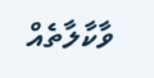ވާކާލާތެއް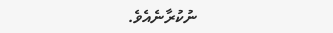ނުކުރާނެއެވެ.